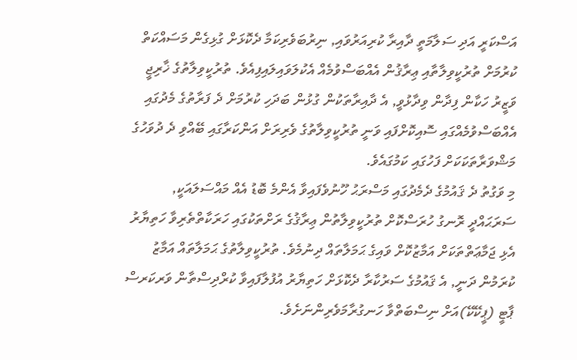އަސްކަރީ އަދި ސަލާމަތީ ދާއިރާ ކުރިއަރުވައި, ނިރުބަވެރިކަމާ ދެކޮޅަށް ގުޅިގެން މަސައްކަތް ކުރުމަށް ތުރުކީވިލާތާއި ޢިރާޤުން އެއްބަސްވުމެއް އެކުލަވައިލައިފިއެވެ. ތުރުކީވިލާތުގެ ޚާރިޖީ ވަޒީރު ހަކާން ފިދާން ވިދާޅުވީ, އެ ދާއިރާތަކުން ގުޅުން ބަދަހި ކުރުމަށް ދެ ފަރާތުގެ މެދުގައި އެއްބަސްވުމެއްގައި ސޮއިކޮށްފައި ވަނީ ތުރުކީވިލާތުގެ ވެރިރަށް އަންކަރާގައި ބޭއްވި ދެ ދުވަހުގެ މަޝްވަރާތަކަކަށް ފަހުގައި ކަމުގައެވެ.
މި ވަގުތު ދެ ޤައުމުގެ ދެމެދުގައި މަސްރަޙު ހޫނުވެފައިވާ އެންމެ ބޮޑު އެއް މައްސަލައަކީ, ސަރަޙައްދީ ރޮނގު ހުރަސްކޮށް ތުރުކީވިލާތުން ޢިރާޤުގެ ރަށްތަކުގައި ހަރަކާތްތެރިވާ ހަތިޔާރު އެޅި ޖަމާޢަތްތަކަށް އަމާޒުކޮށް ވައިގެ ޙަމަލާތައް ދިނުމެވެ. ތުރުކީވިލާތުގެ ޙަމަލާތައް އަމާޒު ކުރަމުން ދަނީ, އެ ޤައުމުގެ ސަރުކާރާ ދެކޮޅަށް ހަތިޔާރު އުފުލާފައިވާ ކުރްދިސްތާން ވަރކަރސް ޕާޓީ (ޕީކޭކޭ)އަށް ނިސްބަތްވާ ހަނގުރާމަވެރިންނަށެވެ.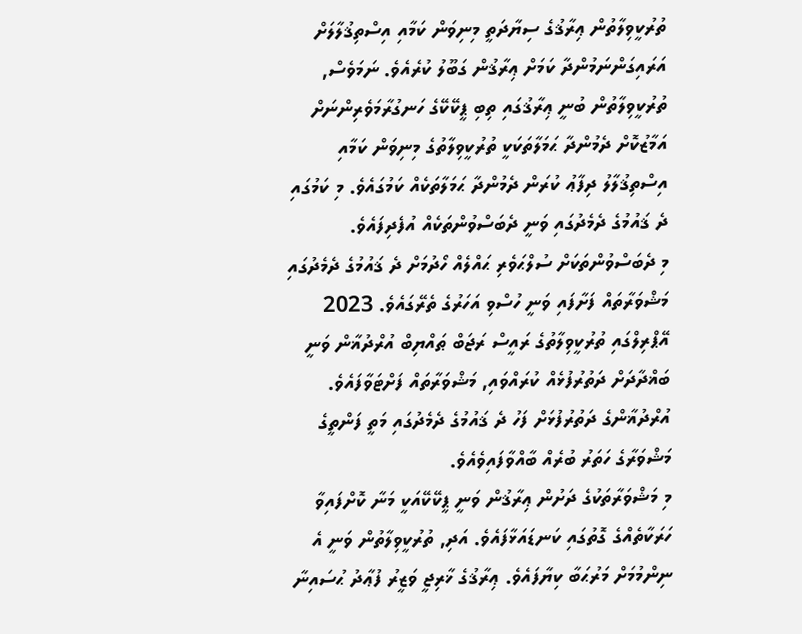ތުރުކީވިލާތުން ޢިރާޤުގެ ސިޔާދަތީ މިނިވަން ކަމާއި އިސްތިޤުލާލަށް އަރައިގަންނަމުންދާ ކަމަށް ޢިރާޤުން ގަބޫލު ކުރެއެވެ. ނަމަވެސް, ތުރުކީވިލާތުން ބުނީ ޢިރާޤުގައި ތިބި ޕީކޭކޭގެ ހަނގުރާމަވެރިންނަށް އަމާޒުކޮށް ދެމުންދާ ޙަމަލާތަކަކީ ތުރުކީވިލާތުގެ މިނިވަން ކަމާއި އިސްތިޤުލާލު ދިފާޢު ކުރަން ދެމުންދާ ޙަމަލާތަކެއް ކަމުގައެވެ. މި ކަމުގައި ދެ ޤައުމުގެ ދެމެދުގައި ވަނީ ދެބަސްވުންތަކެއް އުފެދިފައެވެ.
މި ދެބަސްވުންތަކަށް ސުލްޙަވެރި ޙައްލެއް ހޯދުމަށް ދެ ޤައުމުގެ ދެމެދުގައި މަޝްވަރާތައް ފަށާފައި ވަނީ ހުސްވި އަހަރުގެ ތެރޭގައެވެ. 2023 އޭޕްރިލްގައި ތުރުކީވިލާތުގެ ރައީސް ރަޖަބް ޠައްޔިބް އުރްދުޣާން ވަނީ ބަޣްދާދަށް ދަތުރުފުޅެއް ކުރައްވައި, މަޝްވަރާތައް ފަށްޓަވާފައެވެ. އުރްދުޣާންގެ ދަތުރުފުޅަށް ފަހު ދެ ޤައުމުގެ ދެމެދުގައި މަތީ ފަންތީގެ މަޝްވަރާގެ ހަތަރު ބުރެއް ބާއްވާފައިވެއެވެ.
މި މަޝްވަރާތަކުގެ ދަށުން ޢިރާޤުން ވަނީ ޕީކޭކޭއަކީ މަނާ ކޮށްފައިވާ ހަރަކާތެއްގެ ގޮތުގައި ކަނޑައަޅާފައެވެ. އަދި, ތުރުކީވިލާތުން ވަނީ އެ ނިންމުމަށް މަރުޙަބާ ކިޔާފައެވެ. ޢިރާޤުގެ ޚާރިޖީ ވަޒީރު ފުޢާދު ޙުސައިނާ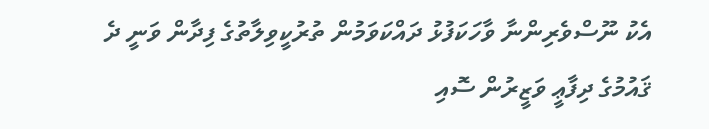އެކު ނޫސްވެރިންނާ ވާހަކަފުޅު ދައްކަވަމުން ތުރުކީވިލާތުގެ ފިދާން ވަނީ ދެ ޤައުމުގެ ދިފާޢީ ވަޒީރުން ސޮއި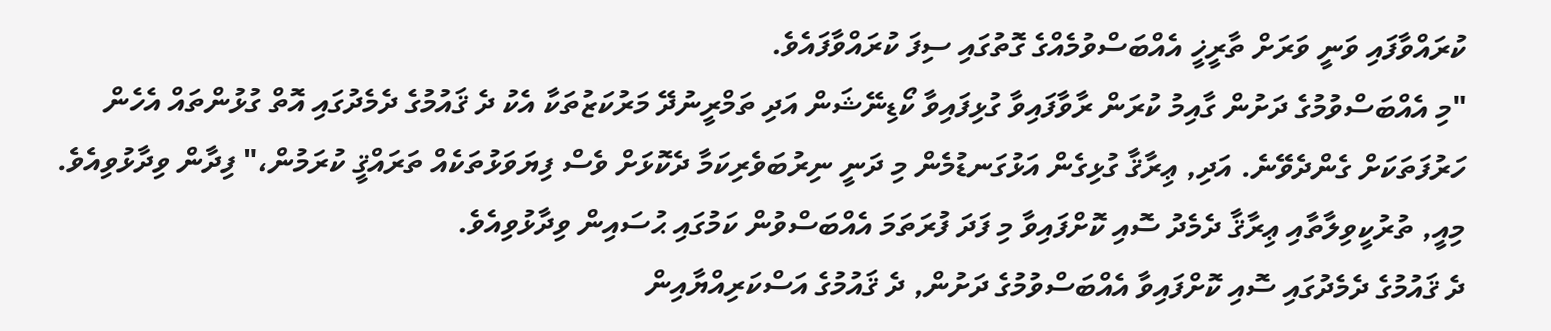ކުރައްވާފައި ވަނީ ވަރަށް ތާރީޚީ އެއްބަސްވުމެއްގެ ގޮތުގައި ސިފަ ކުރައްވާފައެވެ.
"މި އެއްބަސްވުމުގެ ދަށުން ގާއިމު ކުރަން ރާވާފައިވާ ގުޅިފައިވާ ކޯޑިނޭޝަން އަދި ތަމްރީނުދޭ މަރުކަޒުތަކާ އެކު ދެ ޤައުމުގެ ދެމެދުގައި އޮތް ގުޅުންތައް އެހެން ހަރުފަތަކަށް ގެންދެވޭނެ. އަދި, ޢިރާޤާ ގުޅިގެން އަޅުގަނޑުމެން މި ދަނީ ނިރުބަވެރިކަމާ ދެކޮޅަށް ވެސް ފިޔަވަޅުތަކެއް ތަރައްޤީ ކުރަމުން،" ފިދާން ވިދާޅުވިއެވެ. މިއީ, ތުރުކީވިލާތާއި ޢިރާޤާ ދެމެދު ސޮއި ކޮށްފައިވާ މި ފަދަ ފުރަތަމަ އެއްބަސްވުން ކަމުގައި ޙުސައިން ވިދާޅުވިއެވެ.
ދެ ޤައުމުގެ ދެމެދުގައި ސޮއި ކޮށްފައިވާ އެއްބަސްވުމުގެ ދަށުން, ދެ ޤައުމުގެ އަސްކަރިއްޔާއިން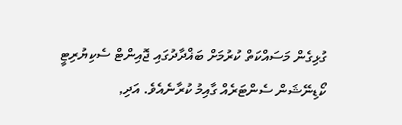ގުޅިގެން މަސައްކަތް ކުރުމަށް ބަޣްދާދުގައި ޖޮއިންޓް ސެކިޔުރިޓީ ކޯޑިނޭޝަން ސެންޓަރެއް ގާއިމު ކުރާނެއެވެ. އަދި,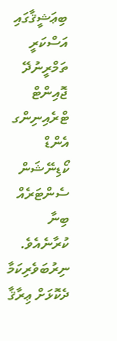ބިޢަޝީޤާގައި އަސްކަރީ ތަމްރީނުދޭ ޖޮއިންޓް ޓްރެއިނިންގ އެންޑް ކޯޑިނޭޝަން ސެންޓަރެއް ބިނާ ކުރާނެއެވެ.
ނިރުބަވެރިކަމާ ދެކޮޅަށް ޢިރާޤާ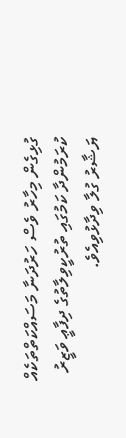ގުޅިގެން މިހާރު ވެސް ހަރުދަނާ މަސައްކަތްތަކެއް ކުރަމުންދާ ކަމުގައި ތުރުކީވިލާތުގެ ދިފާޢީ ވަޒީރު ޔަޝާރު ގުލާ ވިދާޅުވިއެވެ.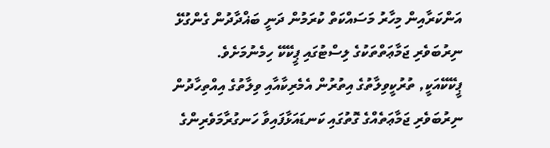އަންކަރާއިން މިހާރު މަސައްކަތް ކުރަމުން ދަނީ ބަޣްދާދުން ގެންގުޅޭ ނިރުބަވެރި ޖަމާޢަތްތަކުގެ ލިސްޓުގައި ޕީކޭކޭ ހިމެނުމަށެވެ.
ޕީކޭކޭއަކީ, ތުރުކީވިލާތުގެ އިތުރުން އެމެރިކާއާއި ވިލާތުގެ އިއްތިހާދުން ނިރުބަވެރި ޖަމާޢަތެއްގެ ގޮތުގައި ކަނޑައަޅާފައިވާ ހަނގުރާމަވެރިންގެ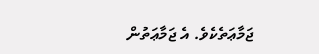ޖަމާޢަތެކެވެ. އެ ޖަމާޢަތުން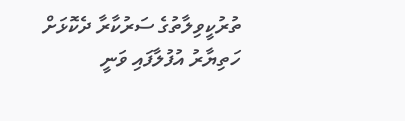ތުރުކީވިލާތުގެ ސަރުކާރާ ދެކޮޅަށް ހަތިޔާރު އުފުލާފައި ވަނީ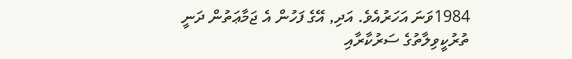1984ވަނަ އަހަރުއެވެ. އަދި, އޭގެ ފަހުން އެ ޖަމާޢަތުން ދަނީ ތުރުކީވިލާތުގެ ސަރުކާރާއި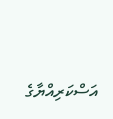އަސްކަރިއްޔާގެ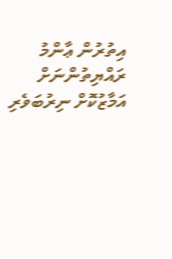އިތުރުން ޢާންމު ރައްޔިތުންނަށް އަމާޒުކޮށް ނިރުބަވެރި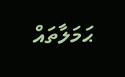ޙަމަލާތައް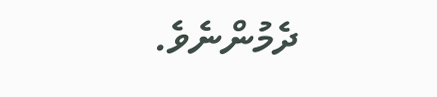ދެމުންނެވެ.